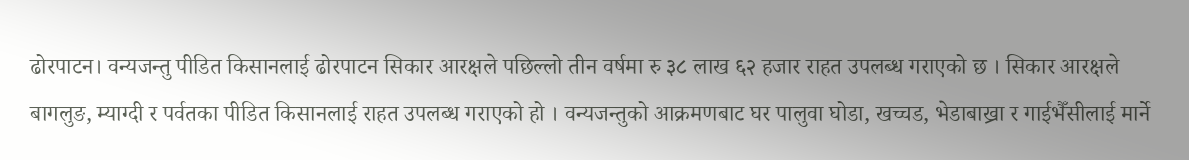ढोरपाटन। वन्यजन्तु पीडित किसानलाई ढोरपाटन सिकार आरक्षले पछिल्लो तीन वर्षमा रु ३८ लाख ६२ हजार राहत उपलब्ध गराएको छ । सिकार आरक्षले बागलुङ, म्याग्दी र पर्वतका पीडित किसानलाई राहत उपलब्ध गराएको हो । वन्यजन्तुको आक्रमणबाट घर पालुवा घोडा, खच्चड, भेडाबाख्रा र गाईभैँसीलाई मार्ने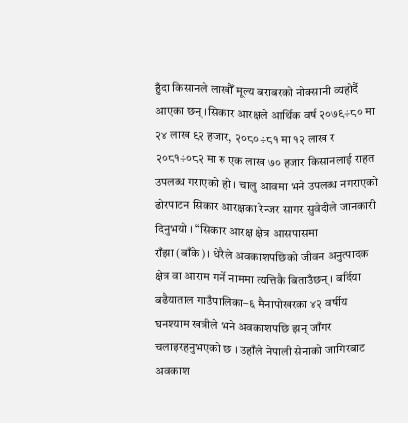हुँदा किसानले लाखौँ मूल्य बराबरको नोक्सानी व्यहोर्दै आएका छन् ।सिकार आरक्षले आर्थिक वर्ष २०७९÷८० मा २४ लाख ९२ हजार, २०८०÷८१ मा १२ लाख र २०८१÷०८२ मा रु एक लाख ७० हजार किसानलाई राहत उपलब्ध गराएको हो । चालु आवमा भने उपलब्ध नगराएको ढोरपाटन सिकार आरक्षका रेन्जर सागर सुवेदीले जानकारी दिनुभयो । “सिकार आरक्ष क्षेत्र आसपासमा
राँझा (बाँके)। धेरैले अवकाशपछिको जीवन अनुत्पादक क्षेत्र वा आराम गर्ने नाममा त्यत्तिकै बिताउँछन् । बर्दिया बढैयाताल गाउँपालिका–६ मैनापोखरका ४२ वर्षीय घनश्याम खत्रीले भने अवकाशपछि झन् जाँगर चलाइरहनुभएको छ । उहाँले नेपाली सेनाको जागिरबाट अवकाश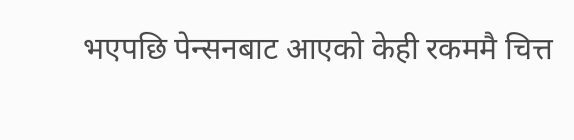भएपछि पेन्सनबाट आएको केही रकममै चित्त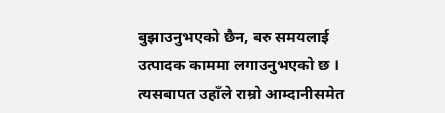बुझाउनुभएको छैन, बरु समयलाई उत्पादक काममा लगाउनुभएको छ । त्यसबापत उहाँले राम्रो आम्दानीसमेत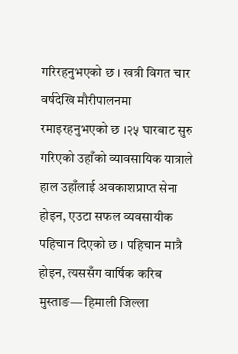गरिरहनुभएको छ । खत्री विगत चार वर्षदेखि मौरीपालनमा रमाइरहनुभएको छ ।२५ घारबाट सुरु गरिएको उहाँको व्यावसायिक यात्राले हाल उहाँलाई अवकाशप्राप्त सेना होइन, एउटा सफल व्यवसायीक पहिचान दिएको छ । पहिचान मात्रै होइन, त्यससँग वार्षिक करिब
मुस्ताङ— हिमाली जिल्ला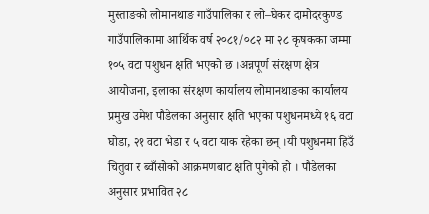मुस्ताङको लोमानथाङ गाउँपालिका र लो–घेकर दामोदरकुण्ड गाउँपालिकामा आर्थिक वर्ष २०८१/०८२ मा २८ कृषकका जम्मा १०५ वटा पशुधन क्षति भएको छ ।अन्नपूर्ण संरक्षण क्षेत्र आयोजना, इलाका संरक्षण कार्यालय लोमानथाङका कार्यालय प्रमुख उमेश पौडेलका अनुसार क्षति भएका पशुधनमध्ये १६ वटा घोडा, २१ वटा भेडा र ५ वटा याक रहेका छन् ।यी पशुधनमा हिउँ चितुवा र ब्वाँसोको आक्रमणबाट क्षति पुगेको हो । पौडेलका अनुसार प्रभावित २८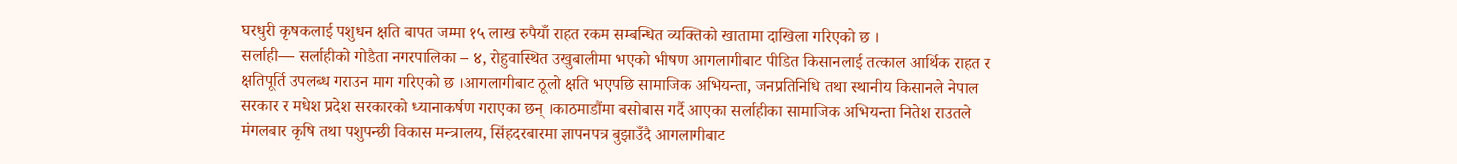घरधुरी कृषकलाई पशुधन क्षति बापत जम्मा १५ लाख रुपैयाँ राहत रकम सम्बन्धित व्यक्तिको खातामा दाखिला गरिएको छ ।
सर्लाही— सर्लाहीको गोडैता नगरपालिका – ४, रोहुवास्थित उखुबालीमा भएको भीषण आगलागीबाट पीडित किसानलाई तत्काल आर्थिक राहत र क्षतिपूर्ति उपलब्ध गराउन माग गरिएको छ ।आगलागीबाट ठूलो क्षति भएपछि सामाजिक अभियन्ता, जनप्रतिनिधि तथा स्थानीय किसानले नेपाल सरकार र मधेश प्रदेश सरकारको ध्यानाकर्षण गराएका छन् ।काठमाडौंमा बसोबास गर्दै आएका सर्लाहीका सामाजिक अभियन्ता नितेश राउतले मंगलबार कृषि तथा पशुपन्छी विकास मन्त्रालय, सिंहदरबारमा ज्ञापनपत्र बुझाउँदै आगलागीबाट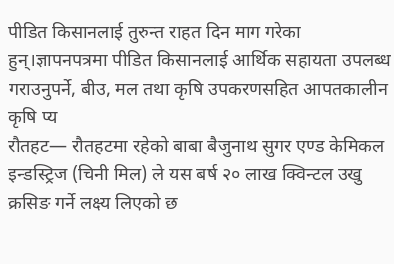पीडित किसानलाई तुरुन्त राहत दिन माग गरेका हुन्।ज्ञापनपत्रमा पीडित किसानलाई आर्थिक सहायता उपलब्ध गराउनुपर्ने, बीउ, मल तथा कृषि उपकरणसहित आपतकालीन कृषि प्य
रौतहट— रौतहटमा रहेको बाबा बैजुनाथ सुगर एण्ड केमिकल इन्डस्ट्रिज (चिनी मिल) ले यस बर्ष २० लाख क्विन्टल उखु क्रसिङ गर्ने लक्ष्य लिएको छ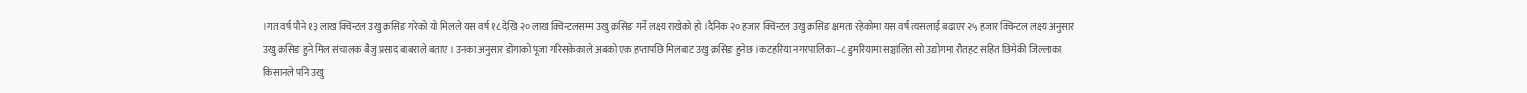।गत वर्ष पौने १३ लाख क्विन्टल उखु क्रसिङ गरेको यो मिलले यस वर्ष १८ देखि २० लाख क्विन्टलसम्म उखु क्रसिङ गर्ने लक्ष्य राखेको हो ।दैनिक २० हजार क्विन्टल उखु क्रसिङ क्षमता रहेकोमा यस वर्ष त्यसलाई बढाएर २५ हजार क्विन्टल लक्ष्य अनुसार उखु क्रसिङ हुने मिल संचालक बैजु प्रसाद बाबराले बताए । उनका अनुसार डोंगाको पूजा गरिसकेकाले अबको एक हप्तापछि मिलबाट उखु क्रसिङ हुनेछ ।कटहरिया नगरपालिका–८ डुमरियामा सञ्चालित सो उद्योगमा रौतहट सहित छिमेकी जिल्लाका किसानले पनि उखु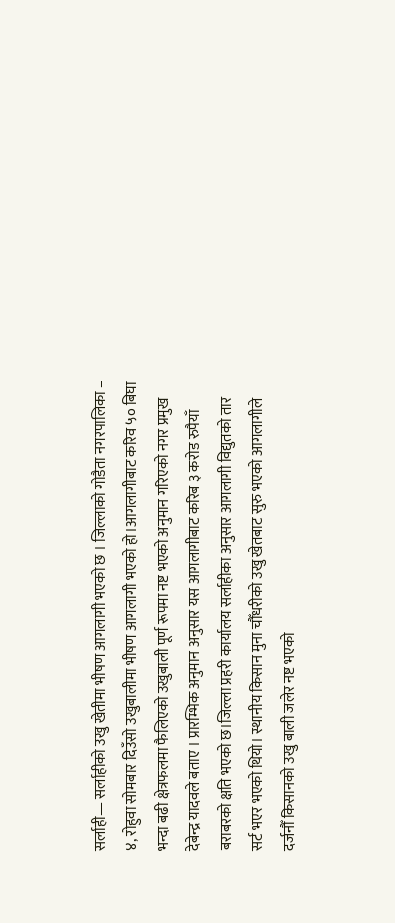सर्लाही— सर्लाहीको उखु खेतीमा भीषण आगलागी भएको छ । जिल्लाको गोडैता नगरपालिका – ४, रोहुवा सोमबार दिउँसो उखुबालीमा भीषण आगलागी भएको हो।आगलागीबाट करिव ५० बिघा भन्दा बढी क्षेत्रफलमा फैलिएको उखुबाली पूर्ण रूपमा नष्ट भएको अनुमान गरिएको नगर प्रमुख देबेन्द्र यादवले बताए । प्रारम्भिक अनुमान अनुसार यस आगलागीबाट करिब ३ करोड रुपैयाँ बराबरको क्षति भएको छ।जिल्ला प्रहरी कार्यालय सर्लाहीका अनुसार आगलागी विद्युतको तार सर्ट भएर भएको थियो। स्थानीय किसान मुना चौँधरीको उखु खेतबाट सुरु भएको आगलागीले दर्जनौँ किसानको उखु बाली जलेर नष्ट भएको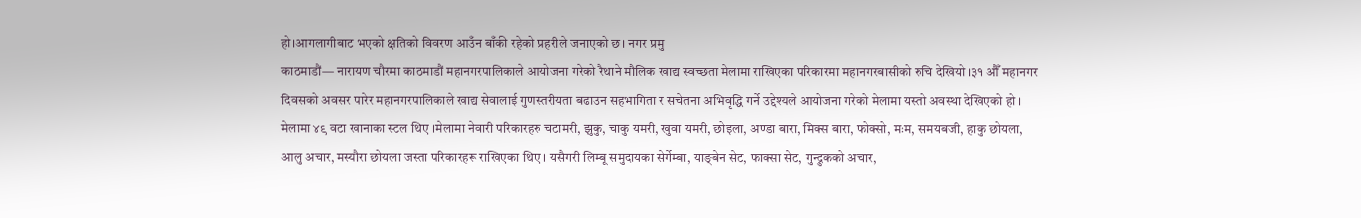हो।आगलागीबाट भएको क्षतिको विवरण आउँन बाँकी रहेको प्रहरीले जनाएको छ। नगर प्रमु
काठमाडौं— नारायण चौरमा काठमाडौं महानगरपालिकाले आयोजना गरेको रैथाने मौलिक खाद्य स्वच्छता मेलामा राखिएका परिकारमा महानगरबासीको रुचि देखियो ।३१ औँ महानगर दिवसको अवसर पारेर महानगरपालिकाले खाद्य सेवालाई गुणस्तरीयता बढाउन सहभागिता र सचेतना अभिवृद्धि गर्ने उद्देश्यले आयोजना गरेको मेलामा यस्तो अवस्था देखिएको हो । मेलामा ४९ वटा खानाका स्टल थिए ।मेलामा नेवारी परिकारहरु चटामरी, झुकु, चाकु यमरी, खुवा यमरी, छोइला, अण्डा बारा, मिक्स बारा, फोक्सो, मःम, समयबजी, हाकु छोयला, आलु अचार, मस्यौरा छोयला जस्ता परिकारहरू राखिएका थिए । यसैगरी लिम्बू समुदायका सेर्गेम्बा, याङ्बेन सेट, फाक्सा सेट, गुन्द्रुकको अचार,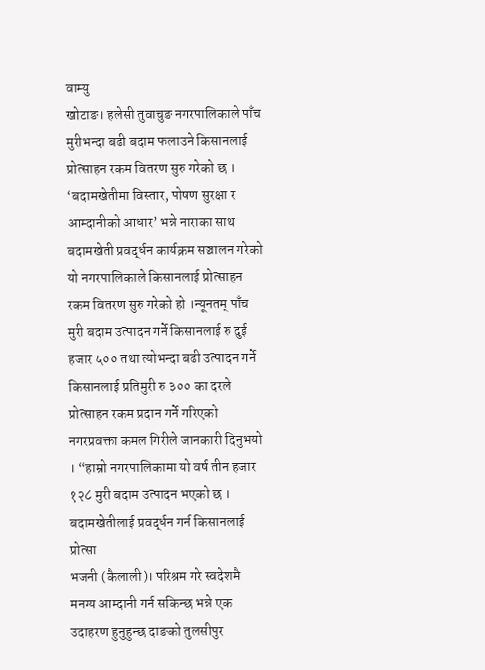वाम्यु
खोटाङ। हलेसी तुवाचुङ नगरपालिकाले पाँच मुरीभन्दा बढी बदाम फलाउने किसानलाई प्रोत्साहन रकम वितरण सुरु गरेको छ । ‘बदामखेतीमा विस्तार, पोषण सुरक्षा र आम्दानीको आधार’ भन्ने नाराका साथ बदामखेती प्रवर्द्धन कार्यक्रम सञ्चालन गरेको यो नगरपालिकाले किसानलाई प्रोत्साहन रकम वितरण सुरु गरेको हो ।न्यूनतम् पाँच मुरी बदाम उत्पादन गर्ने किसानलाई रु दुई हजार ५०० तथा त्योभन्दा बढी उत्पादन गर्ने किसानलाई प्रतिमुरी रु ३०० का दरले प्रोत्साहन रकम प्रदान गर्ने गरिएको नगरप्रवक्ता कमल गिरीले जानकारी दिनुभयो । “हाम्रो नगरपालिकामा यो वर्ष तीन हजार १२८ मुरी बदाम उत्पादन भएको छ । बदामखेतीलाई प्रवर्द्धन गर्न किसानलाई प्रोत्सा
भजनी (कैलाली)। परिश्रम गरे स्वदेशमै मनग्य आम्दानी गर्न सकिन्छ भन्ने एक उदाहरण हुनुहुन्छ दाङको तुलसीपुर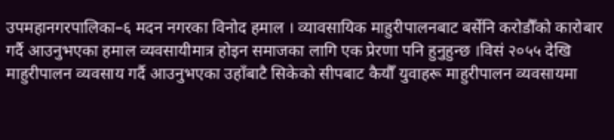उपमहानगरपालिका–६ मदन नगरका विनोद हमाल । व्यावसायिक माहुरीपालनबाट बर्सेनि करोडौँको कारोबार गर्दै आउनुभएका हमाल व्यवसायीमात्र होइन समाजका लागि एक प्रेरणा पनि हुनुहुन्छ ।विसं २०५५ देखि माहुरीपालन व्यवसाय गर्दै आउनुभएका उहाँबाटै सिकेको सीपबाट कैयौँ युवाहरू माहुरीपालन व्यवसायमा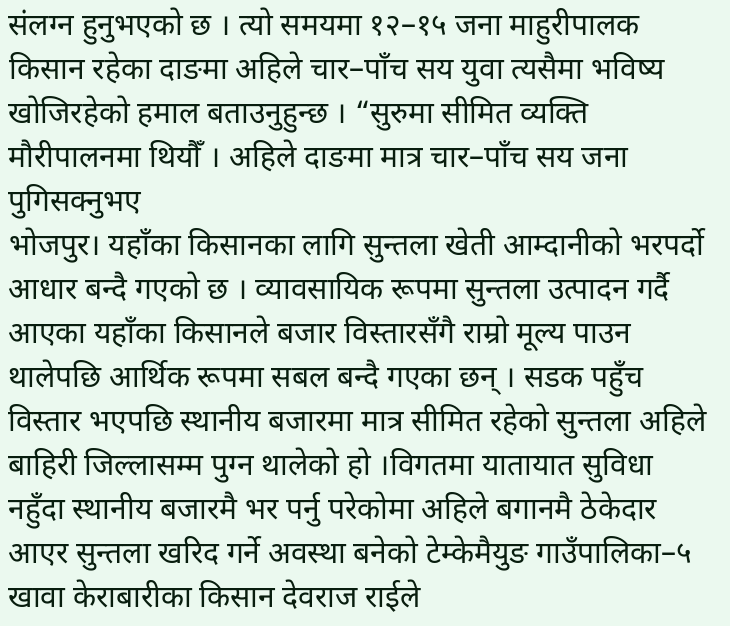संलग्न हुनुभएको छ । त्यो समयमा १२–१५ जना माहुरीपालक किसान रहेका दाङमा अहिले चार–पाँच सय युवा त्यसैमा भविष्य खोजिरहेको हमाल बताउनुहुन्छ । “सुरुमा सीमित व्यक्ति मौरीपालनमा थियौँ । अहिले दाङमा मात्र चार–पाँच सय जना पुगिसक्नुभए
भोजपुर। यहाँका किसानका लागि सुन्तला खेती आम्दानीको भरपर्दो आधार बन्दै गएको छ । व्यावसायिक रूपमा सुन्तला उत्पादन गर्दै आएका यहाँका किसानले बजार विस्तारसँगै राम्रो मूल्य पाउन थालेपछि आर्थिक रूपमा सबल बन्दै गएका छन् । सडक पहुँच विस्तार भएपछि स्थानीय बजारमा मात्र सीमित रहेको सुन्तला अहिले बाहिरी जिल्लासम्म पुग्न थालेको हो ।विगतमा यातायात सुविधा नहुँदा स्थानीय बजारमै भर पर्नु परेकोमा अहिले बगानमै ठेकेदार आएर सुन्तला खरिद गर्ने अवस्था बनेको टेम्केमैयुङ गाउँपालिका–५ खावा केराबारीका किसान देवराज राईले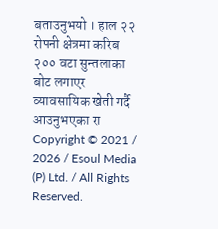बताउनुभयो । हाल २२ रोपनी क्षेत्रमा करिब २०० वटा सुन्तलाका बोट लगाएर व्यावसायिक खेती गर्दै आउनुभएका रा
Copyright © 2021 / 2026 / Esoul Media (P) Ltd. / All Rights Reserved.